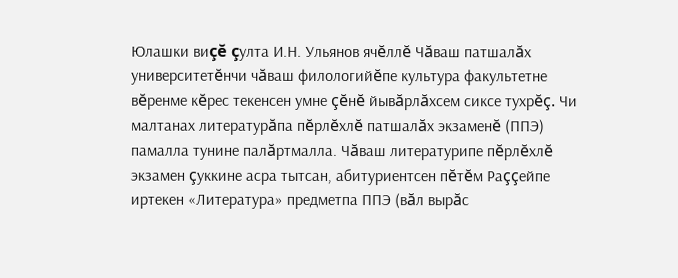Юлашки виçĕ çулта И.Н. Ульянов ячĕллĕ Чăваш патшалăх университетĕнчи чăваш филологийĕпе культура факультетне вĕренме кĕрес текенсен умне çĕнĕ йывăрлăхсем сиксе тухрĕç. Чи малтанах литературăпа пĕрлĕхлĕ патшалăх экзаменĕ (ППЭ) памалла тунине палăртмалла. Чăваш литературипе пĕрлĕхлĕ экзамен çуккине асра тытсан, абитуриентсен пĕтĕм Раççейпе иртекен «Литература» предметпа ППЭ (вăл вырăс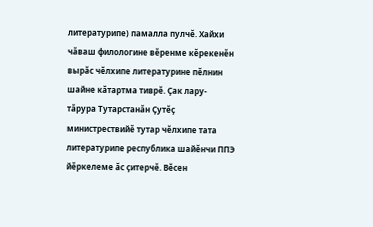литературипе) памалла пулчĕ. Хайхи чăваш филологине вĕренме кĕрекенĕн вырăс чĕлхипе литературине пĕлнин шайне кăтартма тиврĕ. Çак лару-тăрура Тутарстанăн Çутĕç министрествийĕ тутар чĕлхипе тата литературипе республика шайĕнчи ППЭ йĕркелеме ăс çитерчĕ. Вĕсен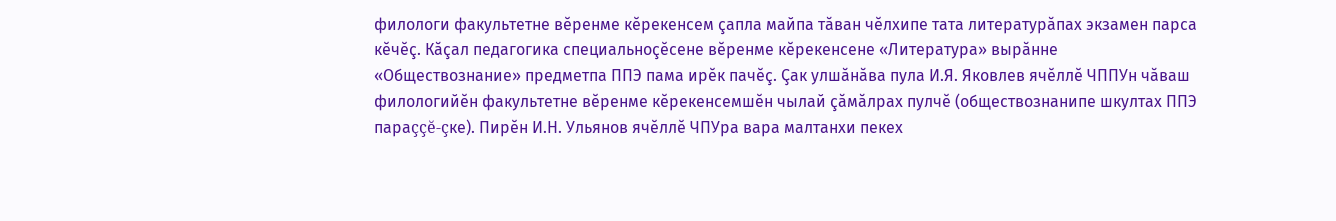филологи факультетне вĕренме кĕрекенсем çапла майпа тăван чĕлхипе тата литературăпах экзамен парса кĕчĕç. Кăçал педагогика специальноçĕсене вĕренме кĕрекенсене «Литература» вырăнне «Обществознание» предметпа ППЭ пама ирĕк пачĕç. Çак улшăнăва пула И.Я. Яковлев ячĕллĕ ЧППУн чăваш филологийĕн факультетне вĕренме кĕрекенсемшĕн чылай çăмăлрах пулчĕ (обществознанипе шкултах ППЭ параççĕ-çке). Пирĕн И.Н. Ульянов ячĕллĕ ЧПУра вара малтанхи пекех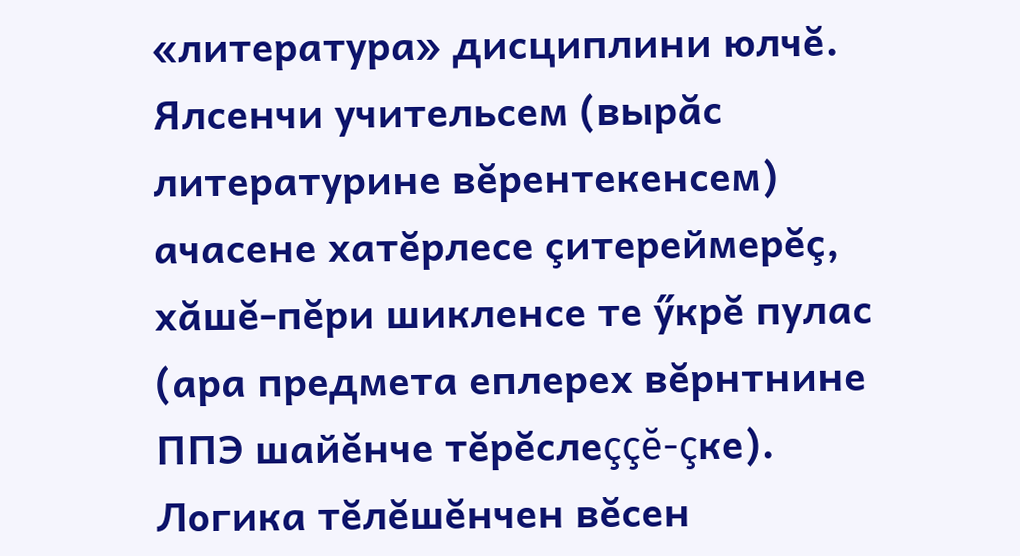«литература» дисциплини юлчĕ. Ялсенчи учительсем (вырăс литературине вĕрентекенсем) ачасене хатĕрлесе çитереймерĕç, хăшĕ-пĕри шикленсе те ӳкрĕ пулас (ара предмета еплерех вĕрнтнине ППЭ шайĕнче тĕрĕслеççĕ-çке). Логика тĕлĕшĕнчен вĕсен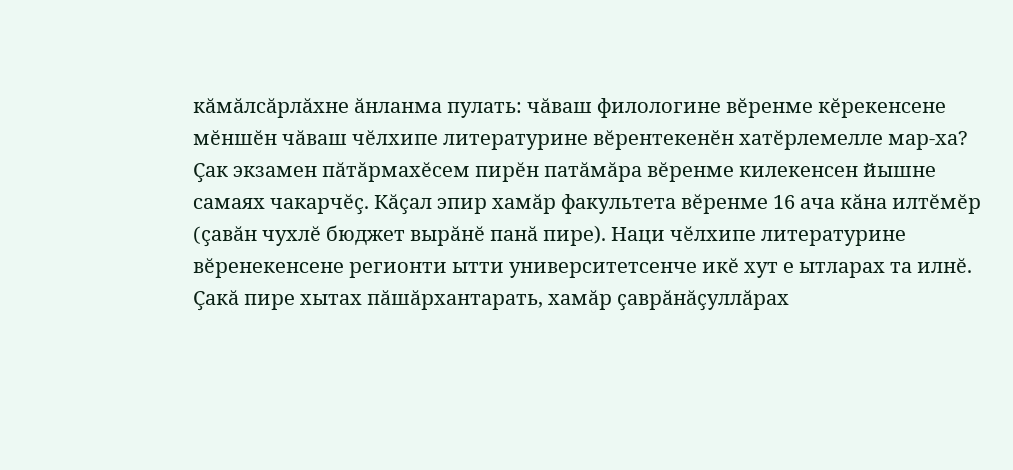кăмăлсăрлăхне ăнланма пулать: чăваш филологине вĕренме кĕрекенсене мĕншĕн чăваш чĕлхипе литературине вĕрентекенĕн хатĕрлемелле мар-ха? Çак экзамен пăтăрмахĕсем пирĕн патăмăра вĕренме килекенсен йышне самаях чакарчĕç. Кăçал эпир хамăр факультета вĕренме 16 ача кăна илтĕмĕр (çавăн чухлĕ бюджет вырăнĕ панă пире). Наци чĕлхипе литературине вĕренекенсене регионти ытти университетсенче икĕ хут е ытларах та илнĕ. Çакă пире хытах пăшăрхантарать, хамăр çаврăнăçуллăрах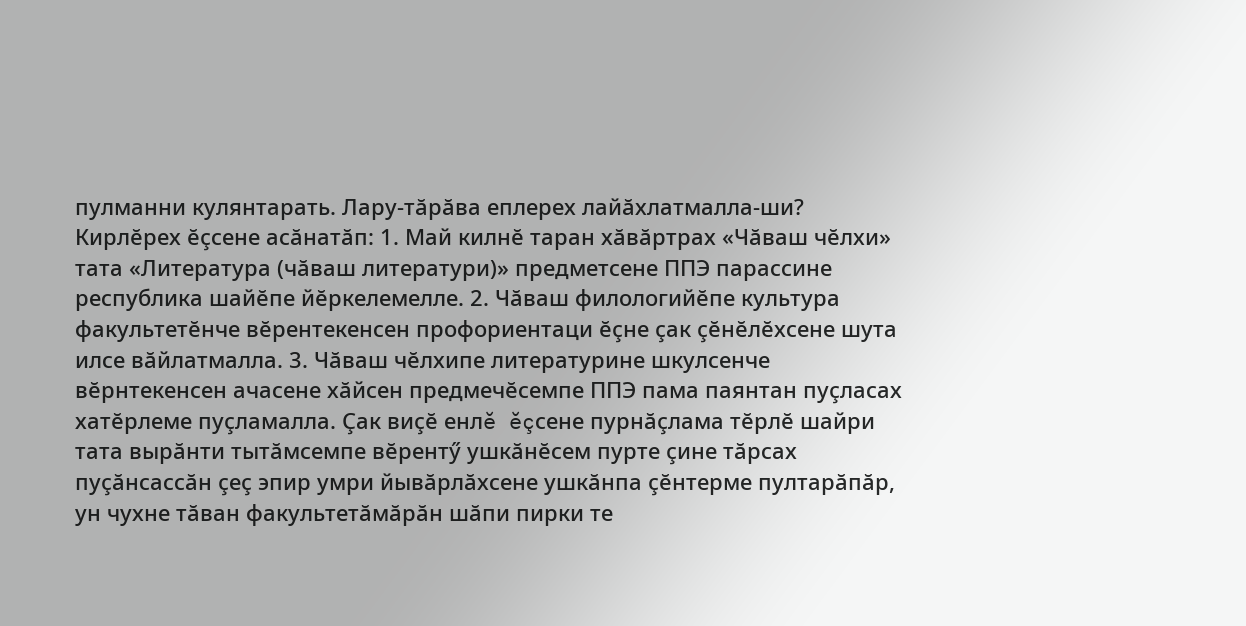пулманни кулянтарать. Лару-тăрăва еплерех лайăхлатмалла-ши? Кирлĕрех ĕçсене асăнатăп: 1. Май килнĕ таран хăвăртрах «Чăваш чĕлхи» тата «Литература (чăваш литератури)» предметсене ППЭ парассине республика шайĕпе йĕркелемелле. 2. Чăваш филологийĕпе культура факультетĕнче вĕрентекенсен профориентаци ĕçне çак çĕнĕлĕхсене шута илсе вăйлатмалла. 3. Чăваш чĕлхипе литературине шкулсенче вĕрнтекенсен ачасене хăйсен предмечĕсемпе ППЭ пама паянтан пуçласах хатĕрлеме пуçламалла. Çак виçĕ енлĕ ĕçсене пурнăçлама тĕрлĕ шайри тата вырăнти тытăмсемпе вĕрентӳ ушкăнĕсем пурте çине тăрсах пуçăнсассăн çеç эпир умри йывăрлăхсене ушкăнпа çĕнтерме пултарăпăр, ун чухне тăван факультетăмăрăн шăпи пирки те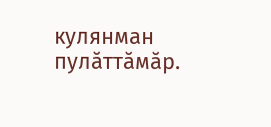кулянман пулăттăмăр.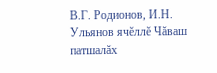В.Г. Родионов, И.Н. Ульянов ячĕллĕ Чăваш патшалăх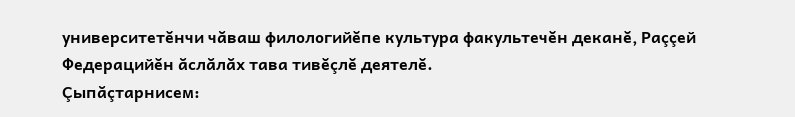университетĕнчи чăваш филологийĕпе культура факультечĕн деканĕ, Раççей Федерацийĕн ăслăлăх тава тивĕçлĕ деятелĕ.
Çыпăçтарнисем: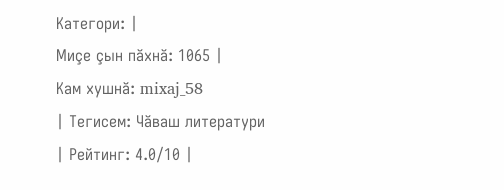Категори: |
Миçе çын пăхнă: 1065 |
Кам хушнă: mixaj_58
| Тегисем: Чăваш литератури
| Рейтинг: 4.0/10 |